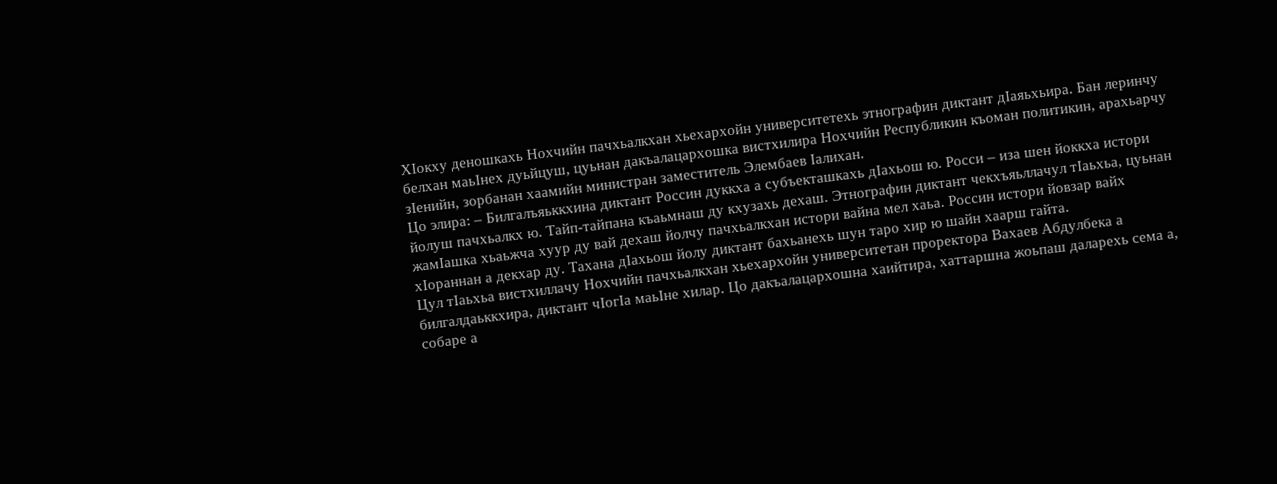ХIокху деношкахь Нохчийн пачхьалкхан хьехархойн университетехь этнографин диктант дIаяьхьира. Бан леринчу белхан маьIнех дуьйцуш, цуьнан дакъалацархошка вистхилира Нохчийн Республикин къоман политикин, арахьарчу зIенийн, зорбанан хаамийн министран заместитель Элембаев Iалихан.
Цо элира: – Билгалъяьккхина диктант Россин дуккха а субъекташкахь дIахьош ю. Росси – иза шен йоккха истори йолуш пачхьалкх ю. Тайп-тайпана къаьмнаш ду кхузахь дехаш. Этнографин диктант чекхъяьллачул тIаьхьа, цуьнан жамIашка хьаьжча хуур ду вай дехаш йолчу пачхьалкхан истори вайна мел хаьа. Россин истори йовзар вайх хIораннан а декхар ду. Тахана дIахьош йолу диктант бахьанехь шун таро хир ю шайн хаарш гайта.
Цул тIаьхьа вистхиллачу Нохчийн пачхьалкхан хьехархойн университетан проректора Вахаев Абдулбека а билгалдаьккхира, диктант чIогIа маьIне хилар. Цо дакъалацархошна хаийтира, хаттаршна жоьпаш даларехь сема а, собаре а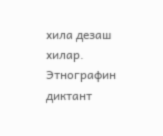хила дезаш хилар.
Этнографин диктант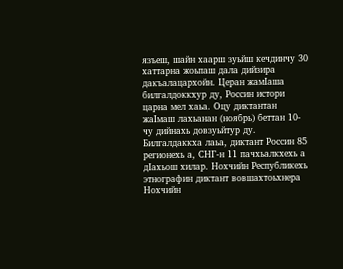язъеш, шайн хаарш зуьйш кечдинчу 30 хаттарна жоьпаш дала дийзира дакъалацархойн. Церан жамIаша билгалдоккхур ду, Россин истори царна мел хаьа. Оцу диктантан жаIмаш лахьанан (ноябрь) беттан 10-чу дийнахь довзуьйтур ду.
Билгалдаккха лаьа, диктант Россин 85 регионехь а, СНГ-н 11 пачхьалкхехь а дIахьош хилар. Нохчийн Республикехь этнографин диктант вовшахтоьхнера Нохчийн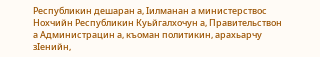Республикин дешаран а, Iилманан а министерствос Нохчийн Республикин Куьйгалхочун а, Правительствон а Администрацин а, къоман политикин, арахьарчу зIенийн,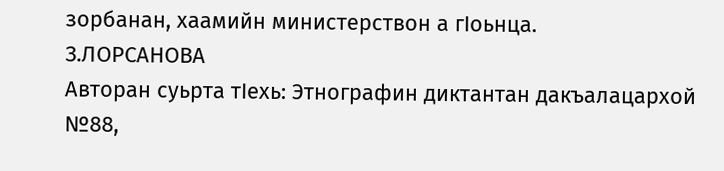зорбанан, хаамийн министерствон а гIоьнца.
З.ЛОРСАНОВА
Авторан суьрта тIехь: Этнографин диктантан дакъалацархой
№88,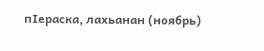пIераска, лахьанан (ноябрь)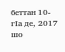беттан 10-гIа де, 2017 шо